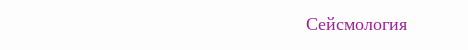Сейсмология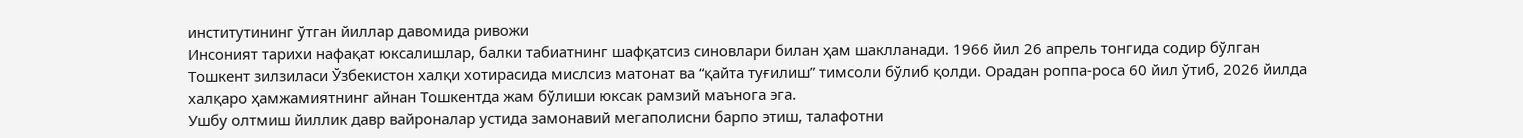институтининг ўтган йиллар давомида ривожи
Инсоният тарихи нафақат юксалишлар, балки табиатнинг шафқатсиз синовлари билан ҳам шаклланади. 1966 йил 26 апрель тонгида содир бўлган Тошкент зилзиласи Ўзбекистон халқи хотирасида мислсиз матонат ва “қайта туғилиш” тимсоли бўлиб қолди. Орадан роппа-роса 60 йил ўтиб, 2026 йилда халқаро ҳамжамиятнинг айнан Тошкентда жам бўлиши юксак рамзий маънога эга.
Ушбу олтмиш йиллик давр вайроналар устида замонавий мегаполисни барпо этиш, талафотни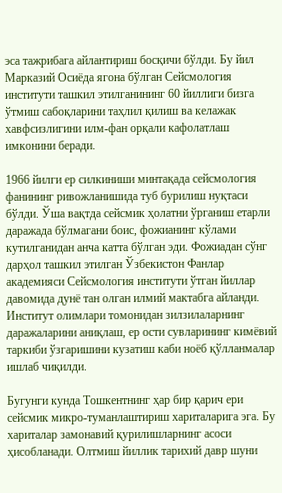эса тажрибага айлантириш босқичи бўлди. Бу йил Марказий Осиёда ягона бўлган Сейсмология институти ташкил этилганининг 60 йиллиги бизга ўтмиш сабоқларини таҳлил қилиш ва келажак хавфсизлигини илм-фан орқали кафолатлаш имконини беради.

1966 йилги ер силкиниши минтақада сейсмология фанининг ривожланишида туб бурилиш нуқтаси бўлди. Ўша вақтда сейсмик ҳолатни ўрганиш етарли даражада бўлмагани боис, фожианинг кўлами кутилганидан анча катта бўлган эди. Фожиадан сўнг дарҳол ташкил этилган Ўзбекистон Фанлар академияси Сейсмология институти ўтган йиллар давомида дунё тан олган илмий мактабга айланди. Институт олимлари томонидан зилзилаларнинг даражаларини аниқлаш, ер ости сувларининг кимёвий таркиби ўзгаришини кузатиш каби ноёб қўлланмалар ишлаб чиқилди.

Бугунги кунда Тошкентнинг ҳар бир қарич ери сейсмик микро-туманлаштириш хариталарига эга. Бу хариталар замонавий қурилишларнинг асоси ҳисобланади. Олтмиш йиллик тарихий давр шуни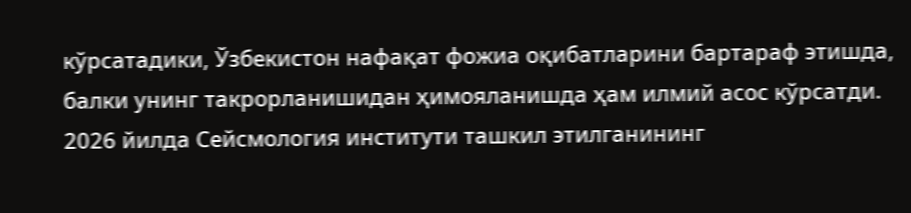кўрсатадики, Ўзбекистон нафақат фожиа оқибатларини бартараф этишда, балки унинг такрорланишидан ҳимояланишда ҳам илмий асос кўрсатди.
2026 йилда Сейсмология институти ташкил этилганининг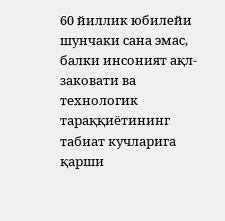60 йиллик юбилейи шунчаки сана эмас, балки инсоният ақл-заковати ва технологик тараққиётининг табиат кучларига қарши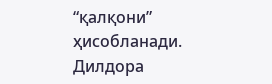“қалқони” ҳисобланади.
Дилдора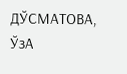ДЎСМАТОВА,
ЎзА